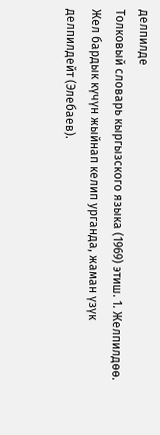делпилде
Толковый словарь кыргызского языка (1969) этиш. 1. Желпилдөө. Жел бардык күчүн жыйнап келип урганда, жаман үзүк делпилдейт (Элебаев).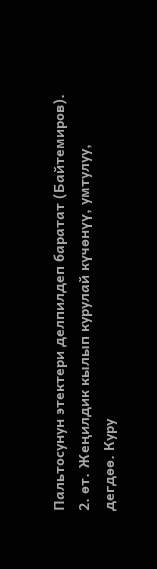Пальтосунун этектери делпилдеп баратат (Байтемиров).
2. өт. Жеңилдик кылып курулай күчөнүү, умтулуу, дегдөө. Куру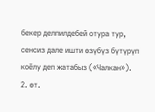бекер делпилдебей отура тур, сенсиз дале ишти өзүбүз бүтүрүп коёлу деп жатабыз («Чалкан»).
2. өт.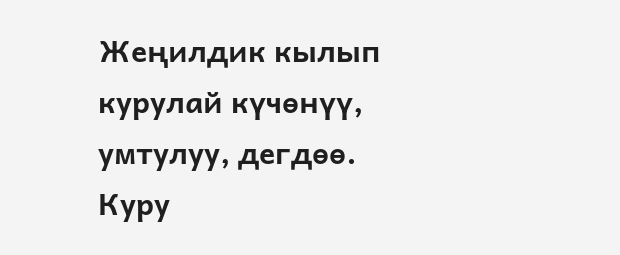Жеңилдик кылып курулай күчөнүү, умтулуу, дегдөө. Куру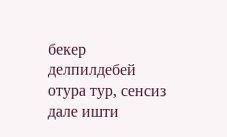бекер делпилдебей отура тур, сенсиз дале ишти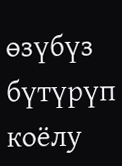өзүбүз бүтүрүп коёлу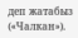деп жатабыз («Чалкан»).